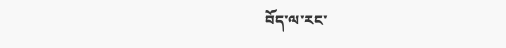བོད་ལ་རང་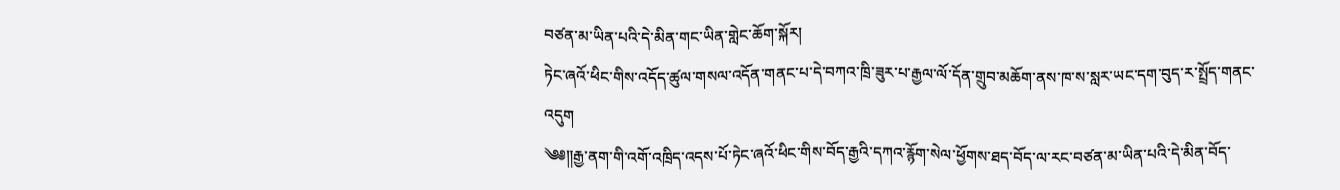བཙན་མ་ཡིན་པའི་དེ་མིན་གང་ཡིན་གླེང་ཆོག་སྐོར།
ཏེང་ཞའོ་ཕིང་གིས་འདོད་ཚུལ་གསལ་འདོན་གནང་པ་དེ་བཀའ་ཁྲི་ཟུར་པ་རྒྱལ་ལོ་དོན་གྲུབ་མཆོག་ནས་ཁ་ས་སླར་ཡང་དག་བུད་ར་སྤྲོད་གནང་འདུག
༄༅༎རྒྱ་ནག་གི་འགོ་འཁྲིད་འདས་པོ་ཏེང་ཞའོ་ཕིང་གིས་བོད་རྒྱའི་དཀའ་རྙོག་སེལ་ཕྱོགས་ཐད་བོད་ལ་རང་བཙན་མ་ཡིན་པའི་དེ་མིན་བོད་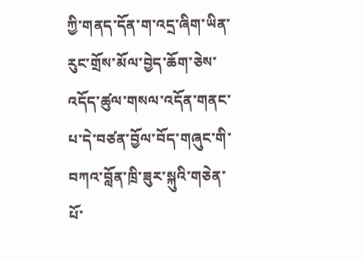ཀྱི་གནད་དོན་ག་འདྲ་ཞིག་ཡིན་རུང་གྲོས་མོལ་བྱེད་ཆོག་ཅེས་འདོད་ཚུལ་གསལ་འདོན་གནང་པ་དེ་བཙན་བྱོལ་བོད་གཞུང་གི་བཀའ་བློན་ཁྲི་ཟུར་སྐུའི་གཅེན་པོ་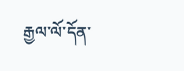རྒྱལ་ལོ་དོན་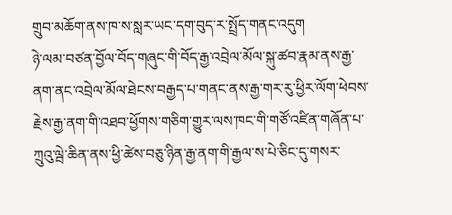གྲུབ་མཆོག་ནས་ཁ་ས་སླར་ཡང་དག་བུད་ར་སྤྲོད་གནང་འདུག
ཉེ་ལམ་བཙན་བྱོལ་བོད་གཞུང་གི་བོད་རྒྱ་འབྲེལ་མོལ་སྐུ་ཚབ་རྣམ་ནས་རྒྱ་ནག་ནང་འབྲེལ་མོལ་ཐེངས་བརྒྱད་པ་གནང་ནས་རྒྱ་གར་རུ་ཕྱིར་ལོག་ཕེབས་རྗེས་རྒྱ་ནག་གི་འཐབ་ཕྱོགས་གཅིག་གྱུར་ལས་ཁང་གི་གཙོ་འཛིན་གཞོན་པ་ཀྲུའུ་ལྦེ་ཆིན་ནས་ཕྱི་ཚེས་བཅུ་ཉིན་རྒྱ་ནག་གི་རྒྱལ་ས་པེ་ཅིང་དུ་གསར་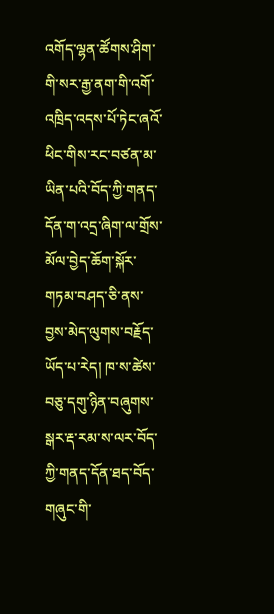འགོད་ལྷན་ཚོགས་ཤིག་གི་སར་རྒྱ་ནག་གི་འགོ་འཁྲིད་འདས་པོ་ཏེང་ཞའོ་ཕིང་གིས་རང་བཙན་མ་ཡིན་པའི་བོད་ཀྱི་གནད་དོན་ག་འདྲ་ཞིག་ལ་གྲོས་མོལ་བྱེད་ཆོག་སྐོར་གཏམ་བཤད་ཅི་ནས་བྱས་མེད་ལུགས་བརྗོད་ཡོད་པ་རེད། ཁ་ས་ཚེས་བཅུ་དགུ་ཉིན་བཞུགས་སྒར་རྡ་རམ་ས་ལར་བོད་ཀྱི་གནད་དོན་ཐད་བོད་གཞུང་གི་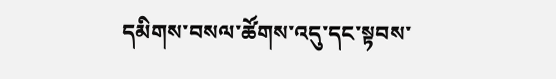དམིགས་བསལ་ཚོགས་འདུ་དང་སྟབས་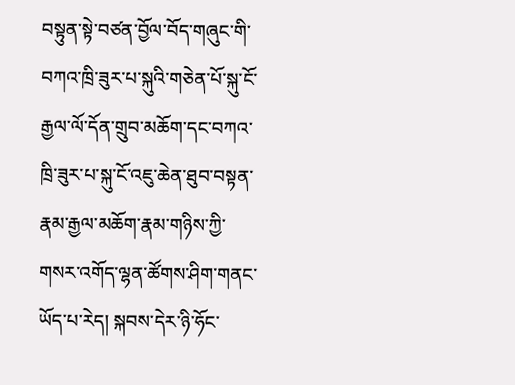བསྟུན་སྟེ་བཙན་བྱོལ་བོད་གཞུང་གི་བཀའ་ཁྲི་ཟུར་པ་སྐུའི་གཅེན་པོ་སྐུ་ངོ་རྒྱལ་ལོ་དོན་གྲུབ་མཆོག་དང་བཀའ་ཁྲི་ཟུར་པ་སྐུ་ངོ་འཇུ་ཆེན་ཐུབ་བསྟན་རྣམ་རྒྱལ་མཆོག་རྣམ་གཉིས་ཀྱི་གསར་འགོད་ལྷན་ཚོགས་ཤིག་གནང་ཡོད་པ་རེད། སྐབས་དེར་ཉི་ཧོང་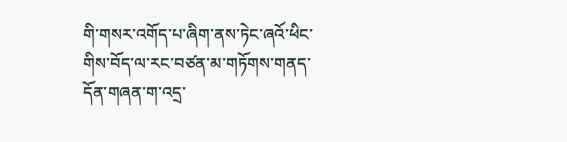གི་གསར་འགོད་པ་ཞིག་ནས་ཏེང་ཞའོ་ཕིང་གིས་བོད་ལ་རང་བཙན་མ་གཏོགས་གནད་དོན་གཞན་ག་འདྲ་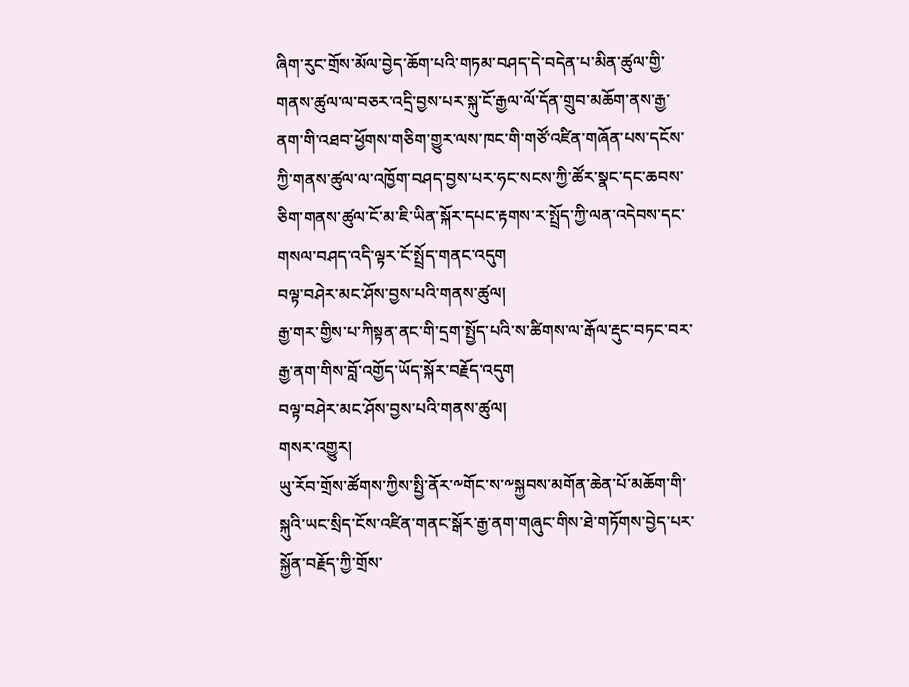ཞིག་རུང་གྲོས་མོལ་བྱེད་ཆོག་པའི་གཏམ་བཤད་དེ་བདེན་པ་མིན་ཚུལ་གྱི་གནས་ཚུལ་ལ་བཅར་འདྲི་བྱས་པར་སྐུ་ངོ་རྒྱལ་ལོ་དོན་གྲུབ་མཆོག་ནས་རྒྱ་ནག་གི་འཐབ་ཕྱོགས་གཅིག་གྱུར་ལས་ཁང་གི་གཙོ་འཛིན་གཞོན་པས་དངོས་ཀྱི་གནས་ཚུལ་ལ་འཁྱོག་བཤད་བྱས་པར་ཧང་སངས་ཀྱི་ཚོར་སྣང་དང་ཆབས་ཅིག་གནས་ཚུལ་ངོ་མ་ཇི་ཡིན་སྐོར་དཔང་རྟགས་ར་སྤྲོད་ཀྱི་ལན་འདེབས་དང་གསལ་བཤད་འདི་ལྟར་ངོ་སྤྲོད་གནང་འདུག
བལྟ་བཤེར་མང་ཤོས་བྱས་པའི་གནས་ཚུལ།
རྒྱ་གར་གྱིས་པ་ཀིསྟན་ནང་གི་དྲག་སྤྱོད་པའི་ས་ཚིགས་ལ་རྒོལ་རྡུང་བཏང་བར་རྒྱ་ནག་གིས་བློ་འགྱོད་ཡོད་སྐོར་བརྗོད་འདུག
བལྟ་བཤེར་མང་ཤོས་བྱས་པའི་གནས་ཚུལ།
གསར་འགྱུར།
ཡུ་རོབ་གྲོས་ཚོགས་ཀྱིས་སྤྱི་ནོར་༸གོང་ས་༸སྐྱབས་མགོན་ཆེན་པོ་མཆོག་གི་སྐུའི་ཡང་སྲིད་ངོས་འཛིན་གནང་སྒོར་རྒྱ་ནག་གཞུང་གིས་ཐེ་གཏོགས་བྱེད་པར་སྐྱོན་བརྗོད་ཀྱི་གྲོས་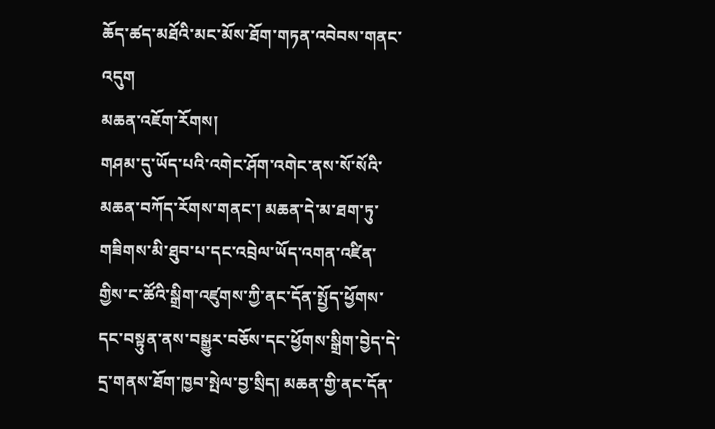ཆོད་ཚད་མཐོའི་མང་མོས་ཐོག་གཏན་འབེབས་གནང་འདུག
མཆན་འཇོག་རོགས།
གཤམ་དུ་ཡོད་པའི་འགེང་ཤོག་འགེང་ནས་སོ་སོའི་མཆན་བཀོད་རོགས་གནང་། མཆན་དེ་མ་ཐག་ཏུ་གཟིགས་མི་ཐུབ་པ་དང་འབྲེལ་ཡོད་འགན་འཛིན་གྱིས་ང་ཚོའི་སྒྲིག་འཛུགས་ཀྱི་ནང་དོན་སྤྱོད་ཕྱོགས་དང་བསྟུན་ནས་བསྒྱུར་བཅོས་དང་ཕྱོགས་སྒྲིག་བྱེད་དེ་དྲ་གནས་ཐོག་ཁྱབ་སྤེལ་བྱ་སྲིད། མཆན་གྱི་ནང་དོན་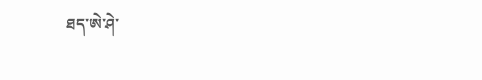ཐད་ཨེ་ཤེ་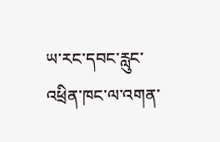ཡ་རང་དབང་རླུང་འཕྲིན་ཁང་ལ་འགན་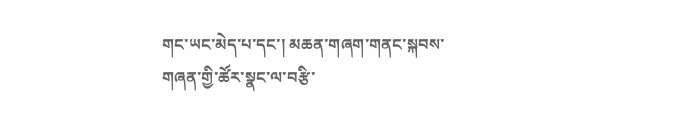གང་ཡང་མེད་པ་དང་། མཆན་གཞག་གནང་སྐབས་གཞན་གྱི་ཚོར་སྣང་ལ་བརྩི་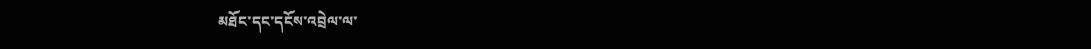མཐོང་དང་དངོས་འབྲེལ་ལ་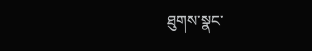ཐུགས་སྣང་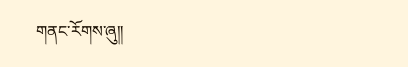གནང་རོགས་ཞུ༎